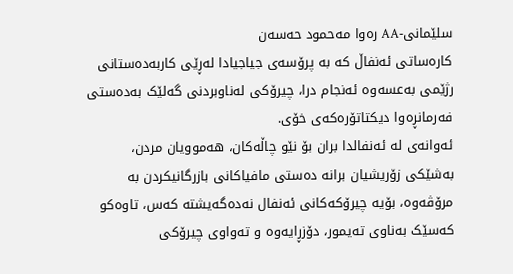سلێمانی-AA رەوا مەحمود حەسەن
کارەساتی ئەنفاڵ کە بە پرۆسەی جیاجیادا لەڕێی کاربەدەستانی رژێمی بەعسەوە ئەنجام درا، چیرۆکی لەناوبردنی گەلێک بەدەستی فەرمانڕەوا دیکتاتۆرەکەی خۆی.
ئەوانەی لە ئەنفالدا بران بۆ نێو چاڵەکان، هەموویان مردن، بەشێکی زۆریشیان برانە دەستی مافیاکانی بازرگانیکردن بە مرۆڤەوە، بۆیە چیرۆکەکانی ئەنفال نەدەگەیشتە کەس، تاوەکو کەسێک بەناوی تەیمور، دۆزڕایەوە و تەواوی چیرۆکی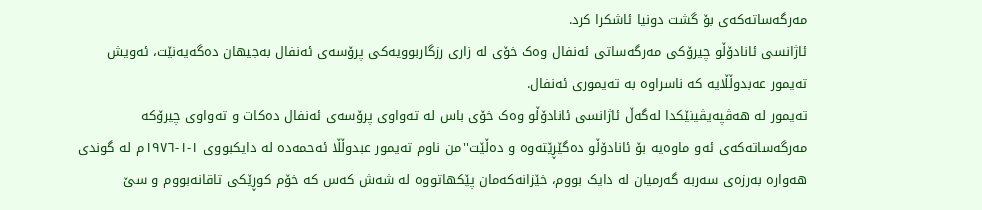مەرگەساتەکەی بۆ گشت دونیا ئاشکرا کرد.
ئاژانسی ئانادۆڵو چیرۆکی مەرگەساتی ئەنفال وەک خۆی لە زاری رزگاربوویەکی پرۆسەی ئەنفال بەجیهان دەگەیەنێت، ئەویش تەیمور عەبدوڵڵایە کە ناسراوە بە تەیموری ئەنفال.
تەیمور لە هەڤپەیڤینێکدا لەگەڵ ئاژانسی ئانادۆڵو وەک خۆی باس لە تەواوی پرۆسەی ئەنفال دەکات و تەواوی چیرۆکە مەرگەساتەکەی ئەو ماوەیە بۆ ئانادۆڵو دەگێڕێتەوە و دەڵێت''من ناوم تەیمور عبدوڵڵا ئەحمەدە لە دایکبووی ١-١-١٩٧٦م لە گوندی هەوارە بەرزەی سەربە گەرمیان لە دایک بووم، خێزانەکەمان پێکهاتووە لە شەش کەس کە خۆم کوڕێکی تاقانەبووم و سێ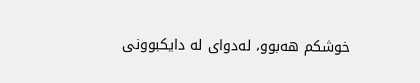خوشکم هەبوو، لەدوای لە دایکبوونی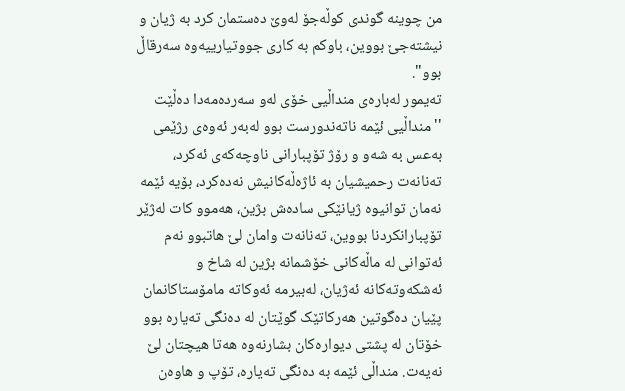من چوینە گوندی کوڵەجۆ لەوێ دەستمان کرد بە ژیان و نیشتەجێ بووین، باوکم بە کاری جووتیارییەوە سەرقاڵ بوو".
تەیمور لەبارەی منداڵیی خۆی لەو سەردەمەدا دەڵێت ''منداڵیی ئێمە ناتەندورست بوو لەبەر ئەوەی رژێمی بەعس بە شەو و رۆژ تۆپبارانی ناوچەکەی ئەکرد، تەنانەت رحمیشیان بە ئاژەڵەکانیش نەدەکرد، بۆیە ئێمە نەمان توانیوە ژیانێکی سادەش بژین، هەموو کات لەژێر تۆپبارانکردنا بووین، تەنانەت وامان لێ هاتبوو نەم ئەتوانی لە ماڵەکانی خۆشمانە بژین لە شاخ و ئەشکەوتەکانە ئەژیان، لەبیرمە ئەوکاتە مامۆستاکانمان پێیان دەگوتین هەرکاتێک گوێتان لە دەنگی تەیارە بوو خۆتان لە پشتی دیوارەکان بشارنەوە هەتا هیچتان لێ نەیەت. منداڵی ئێمە بە دەنگی تەیارە، تۆپ و هاوەن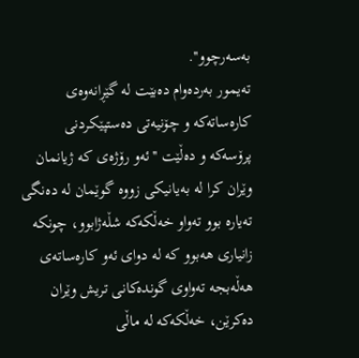بەسەرچوو''.
تەیمور بەردەوام دەبێت لە گێڕانەوەی کارەساتەکە و چۆنیەتی دەستپێکردنی پرۆسەکە و دەڵێت ''ئەو رۆژەی کە ژیانمان وێران کرا لە بەیانیکی زووە گوێمان لە دەنگی تەیارە بوو تەواو خەڵکەکە شڵەژابوو، چونکە زانیاری هەبوو کە لە دوای ئەو کارەساتەی هەڵەبجە تەواوی گوندەکانی تریش وێران دەکرێن، خەڵکەکە لە ماڵی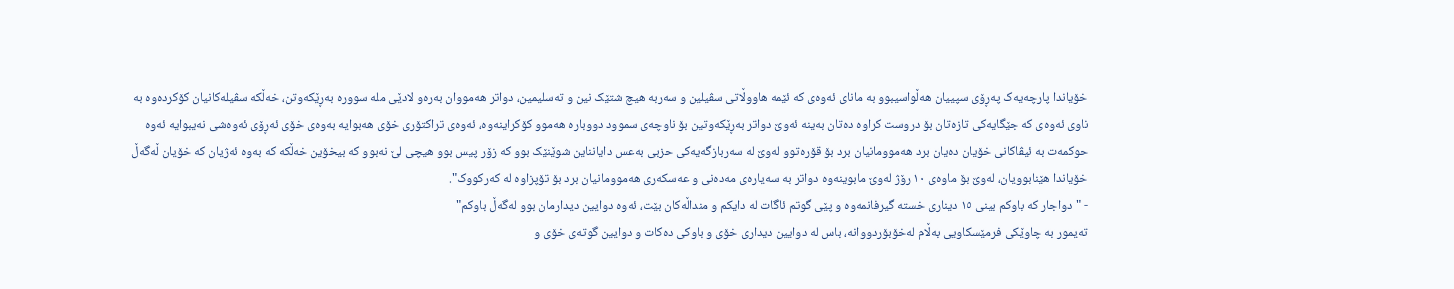خۆیاندا پارچەیەک پەڕۆی سپییان هەڵواسیبوو بە مانای ئەوەی کە ئێمە هاووڵاتی سڤیلین و سەربە هیچ شتێک نین و تەسلیمین، دواتر هەمووان بەرەو لادێی ملە سوورە بەڕێکەوتن، خەڵکە سڤیلەکانیان کۆکردەوە بە ناوی ئەوەی کە جێگایەکی تازەتان بۆ دروست کراوە دەتان بەینە ئەوێ دواتر بەڕێکەوتین بۆ ناوچەی سموود دووبارە هەموو کۆکراینەوە، ئەوەی تراکتۆری خۆی هەبوایە بەوەی خۆی ئەڕۆی ئەوەشی نەیبوایە ئەوە حوکمەت بە ئیڤاکانی خۆیان دەیان برد هەموومانیان برد بۆ قۆرەتوو لەوێ لە سەربازگەیەکی حزبی بەعس دایانناین شوێنێک بوو کە زۆر پیس بوو هیچی لێ نەبوو کە بیخۆین خەڵکە کە بەوە ئەژیان کە خۆیان ڵەگەڵ خۆیاندا هێنابوویان، لەوێ بۆ ماوەی ١٠ رۆژ لەوێ مابوینەوە دواتر بە سەیارەی مەدەنی و عەسکەری هەموومانیان برد بۆ تۆپزاوە لە کەرکووک".
- "دواجار کە باوکم بینی ١٥ دیناری خستە گیرفانمەوە و پێی گوتم ئاگات لە دایکم و منداڵەکان بێت، ئەوە دوایین دیدارمان بوو لەگەڵ باوکم"
تەیمور بە چاوێکی فرمێسکاویی بەڵام لەخۆبۆردووانە، باس لە دوایین دیداری خۆی و باوکی دەکات و دوایین گوتەی خۆی و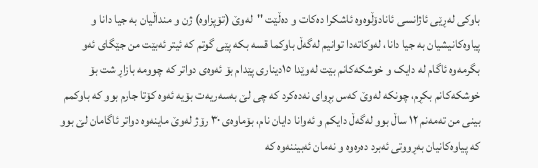باوکی لەڕێی ئاژانسی ئانادۆڵوەوە ئاشکرا دەکات و دەڵێت ''لەوێ (تۆپزاوە) ژن و منداڵیان بە جیا دانا و پیاوەکانیشیان بە جیا دانا، لەوکاتەدا توانیم لەگەڵ باوکما قسە بکە پێی گوتم کە ئیتر ئەبێت من جێگای ئەو بگرمەوە ئاگام لە دایک و خوشکەکانم بێت لەوێدا ١٥دیناری پێدام بۆ ئەوەی دواتر کە چوومە بازاڕ شت بۆ خوشکەکانم بکڕم، چونکە لەوێ کەس بڕوای نەدەکرد کە چی لێ بەسەریەت بۆیە ئەوە کۆتا جارم بوو کە باوکمم بینی من تەمەنم ١٢ ساڵ بوو لەگەڵ دایکم و ئەوانا دایان نام، بۆماوەی ٣٠ رۆژ لەوێ ماینەوە دواتر ئاگامان لێ بوو کە پیاوەکانیان بەڕووتی ئەبرد دەرەوە و نەمان ئەبیننەوە کە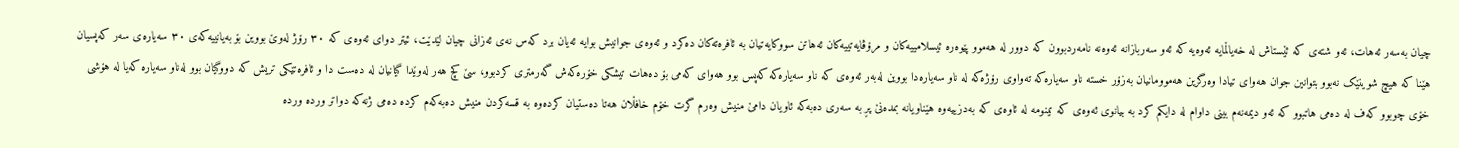چیان بەسەر ئەهات، ئەو شتەی کە ئێستاش لە خەیاڵمایە ئەوەیە کە ئەو سەربازانە ئەوەنە نامەردبوون کە دوور لە هەموو پێوەرە ئیسلامییەکان و مرۆڤایەتییەکان ئەهاتن سووکایەتیان بە ئافرەتەکان دەکرد و ئەوەی جوانیش بوایە ئەیان برد کەس نەی ئەزانی چیان لێدێت، ئیتر دوای ئەوەی کە ٣٠ رۆژ لەوێ بووین بۆ بەیانییەکەی ٣٠ سەیارەی سەر کەپسیان هێنا کە هیچ شوینێک نەبوو بتوانین جوان هەوای تیادا وەرگرین هەموومانیان بەزۆر خستە ناو سەیارەکە تەواوی رۆژەکە لە ناو سەیارەدا بووین لەبەر ئەوەی کە ناو سەیارەکە کەپس بوو هەوای کەمی بۆ دەهات تیشکی خۆرەکەش گەرمتری کردبوو، سێ کچ هەر لەوێدا گیانیان لە دەست دا و ئافرەتێکی تریش کە دووگیان بوو لەناو سەیارە کەیا لە هۆشی خۆی چوبوو کەف لە دەمی هاتبوو کە ئەو دیمەنەم بینی داوام لە دایکم کرد بە بیانوی ئەوەی کە تینومە لە ئاوەی کە بەدزییەوە هێناویانە بمدەنێ پڕ بە سەری دەبەکە ئاویان دامێ منیش وەرم گرت خۆم خافڵان هەتا دەستیان کردەوە بە قسەکردن منیش دەبەکەم کردە دەمی ژنەکە دواتر وردە وردە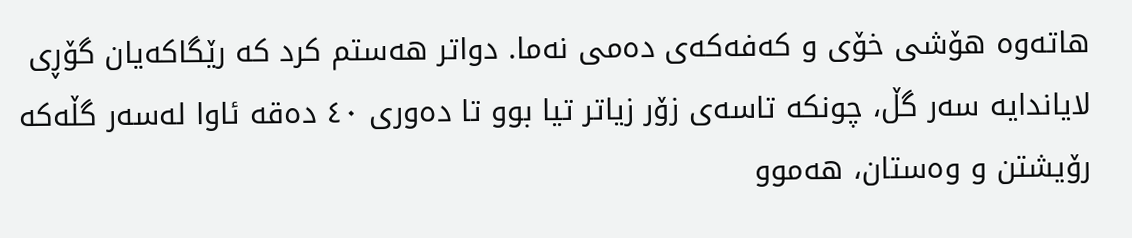هاتەوە هۆشی خۆی و کەفەکەی دەمی نەما. دواتر هەستم کرد کە رێگاکەیان گۆڕی لایاندایە سەر گڵ، چونکە تاسەی زۆر زیاتر تیا بوو تا دەوری ٤٠ دەقە ئاوا لەسەر گڵەکە رۆیشتن و وەستان، هەموو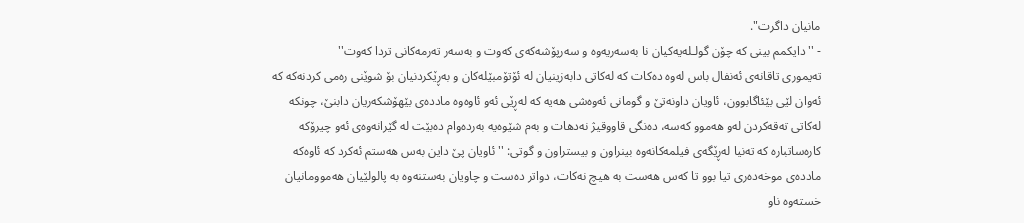مانیان داگرت".
- ''دایکمم بینی کە چۆن گولـلەیەکیان نا بەسەریەوە و سەرپۆشەکەی کەوت و بەسەر تەرمەکانی تردا کەوت''
تەیموری تاقانەی ئەنفال باس لەوە دەکات کە لەکاتی دابەزینیان لە ئۆتۆمبێلەکان و بەڕێکردنیان بۆ شوێنی رەمی کردنەکە کە ئەوان لێی بێئاگابوون، ئاویان داونەتێ و گومانی ئەوەشی هەیە کە لەڕێی ئەو ئاوەوە ماددەی بێهۆشکەریان دابنێ، چونکە لەکاتی تەقەکردن لەو هەموو کەسە، دەنگی قاووقیژ نەدهات و بەم شێوەیە بەردەوام دەبێت لە گێرانەوەی ئەو چیرۆکە کارەساتبارە کە تەنیا لەڕێگەی فیلمەکانەوە بینراون و بیستراون و گوتی: ''ئاویان پێ داین بەس هەستم ئەکرد کە ئاوەکە ماددەی موخەدەری تیا بوو تا کەس هەست بە هیچ نەکات، دواتر دەست و چاویان بەستنەوە بە پالولێیان هەموومانیان خستەوە ناو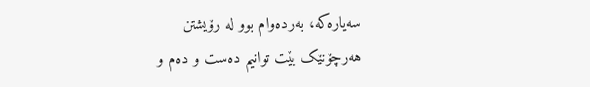سەیارەکە، بەردەوام بوو لە رۆیشتن هەرچۆنێک بێت توانیم دەست و دەم و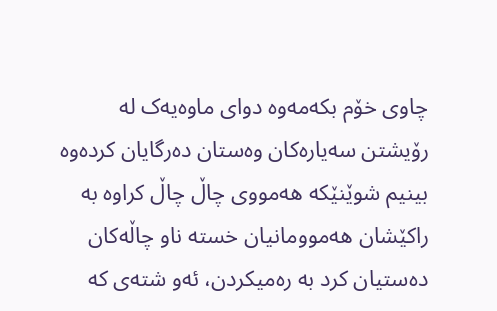چاوی خۆم بکەمەوە دوای ماوەیەک لە رۆیشتن سەیارەکان وەستان دەرگایان کردەوە بینیم شوێنێکە هەمووی چاڵ چاڵ کراوە بە راکێشان هەموومانیان خستە ناو چاڵەکان دەستیان کرد بە رەمیکردن، ئەو شتەی کە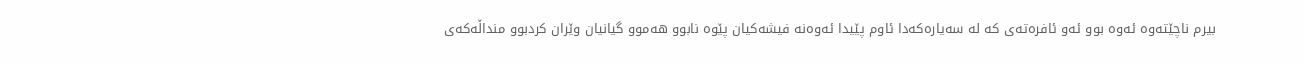بیرم ناچێتەوە ئەوە بوو ئەو ئافرەتەی کە لە سەیارەکەدا ئاوم پێیدا ئەوەنە فیشەکیان پێوە نابوو هەموو گیانیان وێران کردبوو منداڵەکەی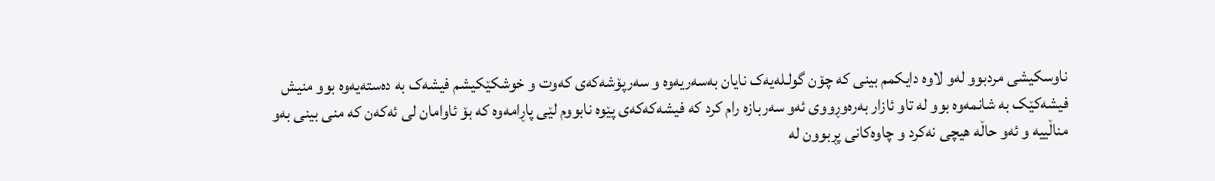ناوسکیشی مردبوو لەو لاوە دایکمم بینی کە چۆن گولـلەیەک نایان بەسەریەوە و سەرپۆشەکەی کەوت و خوشکێکیشم فیشەک بە دەستەیەوە بوو منیش فیشەکێک بە شانمەوە بوو لە تاو ئازار بەرەوڕووی ئەو سەربازە رام کرد کە فیشەکەکەی پێوە نابووم لێی پاڕامەوە کە بۆ ئاوامان لی ئەکەن کە منی بینی بەو مناڵییە و ئەو حاڵە هیچی نەکرد و چاوەکانی پڕبوون لە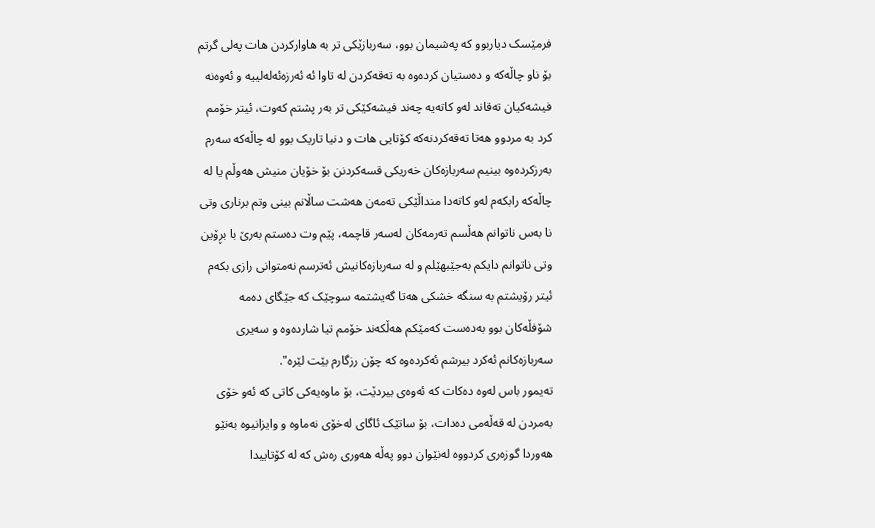فرمێسک دیاربوو کە پەشیمان بوو، سەربازێکی تر بە هاوارکردن هات پەلی گرتم بۆ ناو چاڵەکە و دەستیان کردەوە بە تەقەکردن لە تاوا ئە ئەرزەئەلەلییە و ئەوەنە فیشەکیان تەقاند لەو کاتەیە چەند فیشەکێکی تر بەر پشتم کەوت، ئیتر خۆمم کرد بە مردوو هەتا تەقەکردنەکە کۆتایی هات و دنیا تاریک بوو لە چاڵەکە سەرم بەرزکردەوە بینیم سەربازەکان خەریکی قسەکردنن بۆ خۆیان منیش هەوڵم یا لە چاڵەکە رابکەم لەو کاتەدا منداڵێکی تەمەن هەشت ساڵانم بینی وتم برناری وتی نا بەس ناتوانم هەڵسم تەرمەکان لەسەر قاچمە، پێم وت دەستم بەرێ با بڕۆین وتی ناتوانم دایکم بەجێبهێلم و لە سەربازەکانیش ئەترسم نەمتوانی رازی بکەم ئیتر رۆیشتم بە سنگە خشکی هەتا گەیشتمە سوچێک کە جێگای دەمە شۆفڵەکان بوو بەدەست کەمێکم هەڵکەند خۆمم تیا شاردەوە و سەیری سەربازەکانم ئەکرد بیرشم ئەکردەوە کە چۆن رزگارم بێت لێرە".
تەیمور باس لەوە دەکات کە ئەوەی بیردێت، بۆ ماوەیەکی کاتی کە ئەو خۆی بەمردن لە قەڵەمی دەدات، بۆ ساتێک ئاگای لەخۆی نەماوە و وایزانیوە بەنێو هەوردا گوزەری کردووە لەنێوان دوو پەڵە هەوری رەش کە لە کۆتاییدا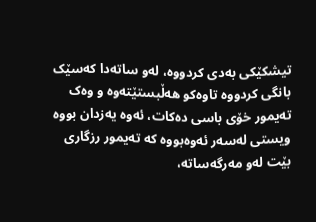تیشکێکی بەدی کردووە، لەو ساتەدا کەسێک بانگی کردووە تاوەکو هەڵبستێتەوە و وەک تەیمور خۆی باسی دەکات، ئەوە یەزدان بووە ویستی لەسەر ئەوەبووە کە تەیمور رزگاری بێت لەو مەرگەساتە،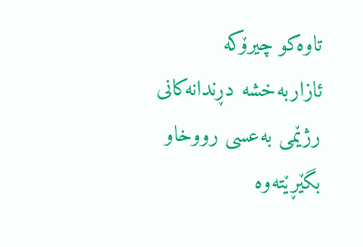تاوەکو چیرۆکە ئازاربەخشە دڕندانەکانی رژێمی بەعسی رووخاو بگێڕێتەوە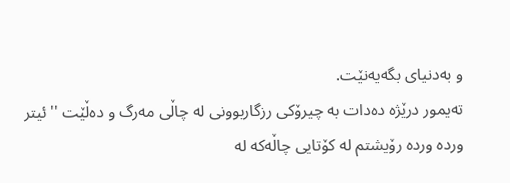و بەدنیای بگەیەنێت.
تەیمور درێژە دەدات بە چیرۆکی رزگاربوونی لە چاڵی مەرگ و دەڵێت ''ئیتر وردە وردە رۆیشتم لە کۆتایی چاڵەکە لە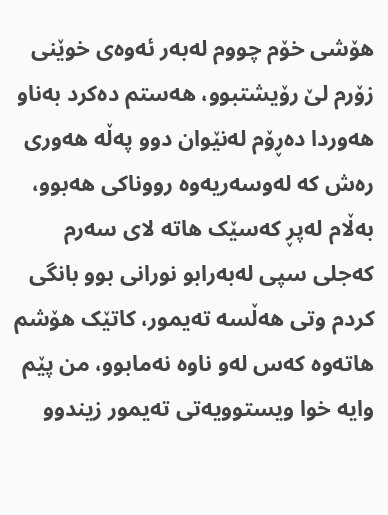هۆشی خۆم چووم لەبەر ئەوەی خوێنی زۆرم لێ رۆیشتبوو، هەستم دەکرد بەناو هەوردا دەڕۆم لەنێوان دوو پەڵە هەوری رەش کە لەوسەریەوە رووناکی هەبوو، بەڵام لەپڕ کەسێک هاتە لای سەرم کەجلی سپی لەبەرابو نورانی بوو بانگی کردم وتی هەڵسە تەیمور، کاتێک هۆشم هاتەوە کەس لەو ناوە نەمابوو، من پێم وایە خوا ویستوویەتی تەیمور زیندوو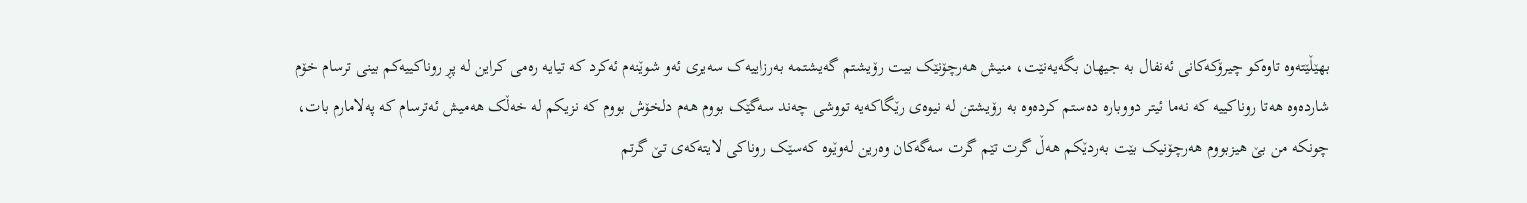بهێڵێتەوە تاوەکو چیرۆکەکانی ئەنفال بە جیهان بگەیەنێت، منیش هەرچۆنێک بیت رۆیشتم گەیشتمە بەرزاییەک سەیری ئەو شوێنەم ئەکرد کە تیایە رەمی کراین لە پڕ روناکییەکم بینی ترسام خۆم شاردەوە هەتا روناکییە کە نەما ئیتر دووبارە دەستم کردەوە بە رۆیشتن لە نیوەی رێگاکەیە تووشی چەند سەگێک بووم هەم دلخۆش بووم کە نزیکم لە خەڵک هەمیش ئەترسام کە پەلامارم بات، چونکە من بێ هیزبووم هەرچۆنیک بێت بەردێکم هەڵ گرت تێم گرت سەگەکان وەرین لەوێوە کەسێک روناکی لایتەکەی تێ گرتم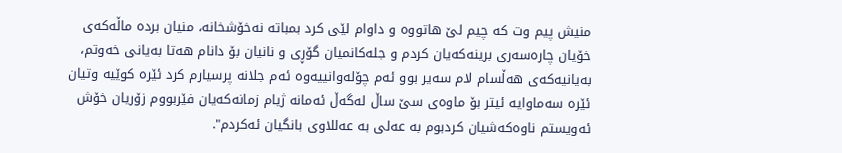منیش پیم وت کە چیم لێ هاتووە و داوام لێی کرد بمباتە نەخۆشخانە، منیان بردە ماڵەکەی خۆیان چارەسەری برینەکەیان کردم و جلەکانمیان گۆڕی و نانیان بۆ دانام هەتا بەیانی خەوتم، بەیانیەکەی هەڵسام لام سەیر بوو ئەم چۆلەوانییەوە ئەم جلانە پرسیارم کرد ئێرە کوێیە وتیان ئێرە سەماوایە ئیتر بۆ ماوەی سێ ساڵ لەگەڵ ئەمانە ژیام زمانەکەیان فێربووم زۆریان خۆش ئەویستم ناوەکەشیان کردبوم بە عەلی بە عەللاوی بانگیان ئەکردم".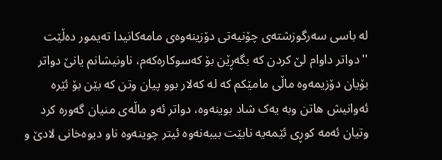لە باسی سەرگوزشتەی چۆنیەتی دۆزینەوەی مامەکانیدا تەیمور دەڵێت ''دواتر داوام لێ کردن کە بگەڕێن بۆ کەسوکارەکەم، ناونیشانم یانێ دواتر بۆیان دۆزیمەوە ماڵی مامێکم کە لە کەلار بوو پیان وتن کە بێن بۆ ئێرە ئەوانیش هاتن وبە یەک شاد بوینەوە، دواتر ئەو ماڵەی منیان گەورە کرد وتیان ئەمە کوڕی ئێمەیە نابێت بیبەنەوە ئیتر چوینەوە ناو دیوەخانی لادێ و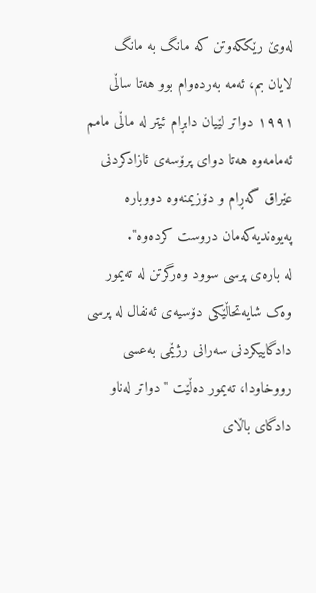لەوێ رێککەوتن کە مانگ بە مانگ لایان بم، ئەمە بەردەوام بوو هەتا ساڵی ١٩٩١ دواتر لێیان دابڕام ئیتر لە ماڵی مامم ئەمامەوە هەتا دوای پرۆسەی ئازادکردنی عێراق گەڕام و دۆزیمنەوە دووبارە پەیوەندیەکەمان دروست کردەوە''.
لە بارەی پرسی سوود وەرگرتن لە تەیمور وەک شایەتحاڵێکی دۆسیەی ئەنفال لە پرسی دادگاییکردنی سەرانی رژێمی بەعسی رووخاودا، تەیمور دەڵێت ''دواتر لەناو دادگای باڵای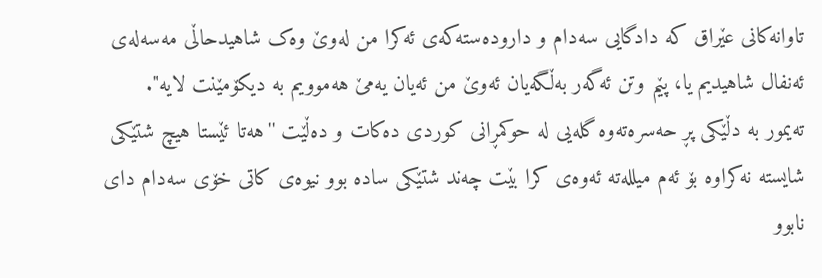تاوانەکانی عێراق کە دادگایی سەدام و دارودەستەکەی ئەکرا من لەوێ وەک شاهیدحاڵی مەسەلەی ئەنفال شاهیدیم یا، پێم وتن ئەگەر بەڵگەیان ئەوێ من ئەیان یەمێ هەموویم بە دیکۆمێنت لایە".
تەیمور بە دڵێکی پڕ حەسرەتەوە گلەیی لە حوکمڕانی کوردی دەکات و دەڵێت ''هەتا ئێستا هیچ شتێکی شایستە نەکراوە بۆ ئەم میللەتە ئەوەی کرا بێت چەند شتێکی سادە بوو نیوەی کاتی خۆی سەدام دای نابوو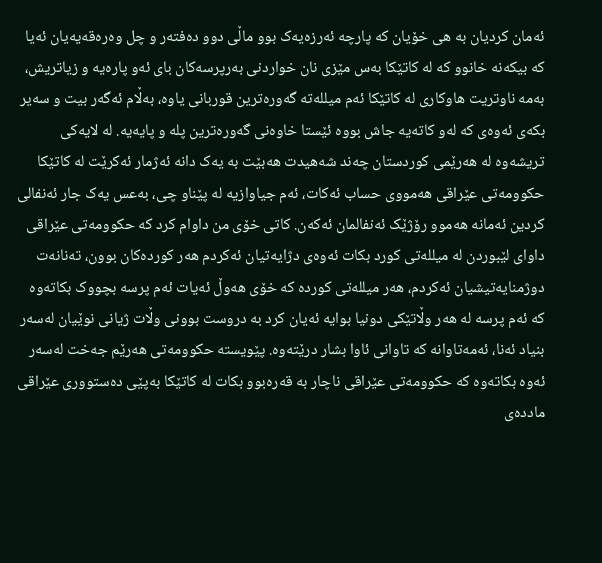ئەمان کردیان بە هی خۆیان کە پارچە ئەرزەیەک بوو ماڵی دوو دەفتەر و چل وەرەقەیەیان ئەیا کە بیکەنە خانوو کە لە کاتێکا بەس مێزی نان خواردنی بەرپرسەکان بای ئەو پارەیە و زیاتریش، بەمە ناوتریت هاوکاری لە کاتێکا ئەم میللەتە گەورەترین قوربانی یاوە، بەڵام ئەگەر بیت و سەیر بکەی ئەوەی کە لەو کاتەیە جاش بووە ئێستا خاوەنی گەورەترین پلە و پایەیە. لە لایەکی تریشەوە لە هەرێمی کوردستان چەند شەهیدت هەبێت بە یەک دانە ئەژمار ئەکرێت لە کاتێکا حکوومەتی عێراقی هەمووی حساب ئەکات، ئەم جیاوازیە لە پێناو چی، بەعس یەک جار ئەنفالی کردین ئەمانە هەموو رۆژێک ئەنفالمان ئەکەن. کاتی خۆی من داوام کرد کە حکوومەتی عێراقی داوای لێبوردن لە میللەتی کورد بکات ئەوەی دژایەتیان ئەکردم هەر کوردەکان بوون، تەنانەت دوژمنایەتیشیان ئەکردم، هەر میللەتی کوردە کە خۆی هەوڵ ئەیات ئەم پرسە بچووک بکاتەوە کە ئەم پرسە لە هەر وڵاتێکی دونیا بوایە ئەیان کرد بە دروست بوونی وڵات ژیانی نوێیان لەسەر بنیاد ئەنا، ئەمەتاوانە کە تاوانی ئاوا بشار درێتەوە. پێویستە حکوومەتی هەرێم جەخت لەسەر ئەوە بکاتەوە کە حکوومەتی عێراقی ناچار بە قەرەبوو بکات لە کاتێکا بەپێی دەستووری عێراقی ماددەی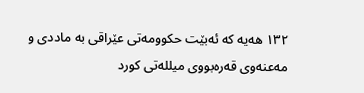١٣٢ هەیە کە ئەبێت حکوومەتی عێراقی بە ماددی و مەعنەوی قەرەبووی میللەتی کورد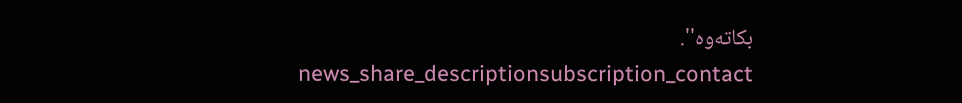بکاتەوە''.
news_share_descriptionsubscription_contact